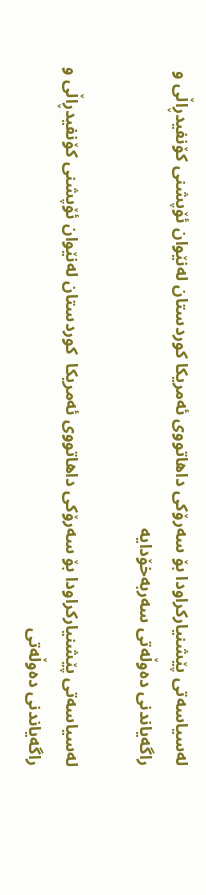لەسیاسەتی پێشنیاركراودا بۆ سەرۆكی داهاتووی ئەمریكا كوردستان لەنێوان ئۆپشنی كۆنفیدڕاڵی و راگەیاندنی دەوڵەتی سەربەخۆدایە

لەسیاسەتی پێشنیاركراودا بۆ سەرۆكی داهاتووی ئەمریكا  كوردستان لەنێوان ئۆپشنی كۆنفیدڕاڵی و راگەیاندنی دەوڵەتی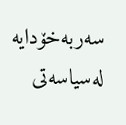سەربەخۆدایە
لەسیاسەتی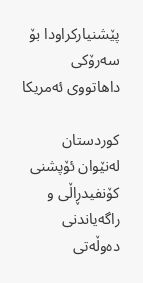پێشنیاركراودا بۆ سەرۆكی داهاتووی ئەمریكا

كوردستان لەنێوان ئۆپشنی كۆنفیدڕاڵی و راگەیاندنی دەوڵەتی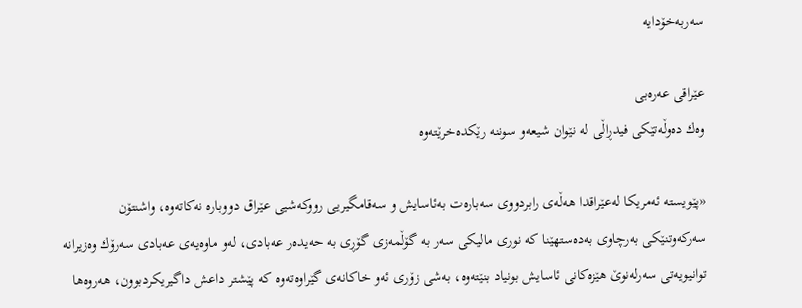سەربەخۆدایە

عێراقی عەرەبی
وەك دەوڵەتێكی فیدڕاڵی لە نێوان شیعەو سوننە رێكدەخرێتەوە

«پێویستە ئەمریكا لەعێراقدا هەڵەی رابردووی سەبارەت بەئاسایش و سەقامگیریی رووكەشیی عێراق دووبارە نەكاتەوە، واشنتۆن سەركەوتنێكی بەرچاوی بەدەستهێنا كە نوری مالیكی سەر بە گۆڵمەزی گۆڕی بە حەیدەر عەبادی، لەو ماوەیەی عەبادی سەرۆك وەزیرانە توانیویەتی سەرلەنوێ هێزەكانی ئاسایش بونیاد بنێتەوە، بەشی زۆری ئەو خاكانەی گێراوەتەوە كە پێشتر داعش داگیریكردبوون، هەروەها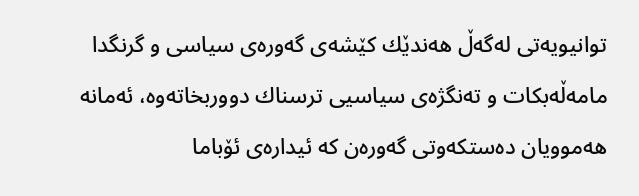توانیویەتی لەگەڵ هەندێك كێشەی گەورەی سیاسی و گرنگدا مامەڵەبكات و تەنگژەی سیاسیی ترسناك دووربخاتەوە، ئەمانە هەموویان دەستكەوتی گەورەن كە ئیدارەی ئۆباما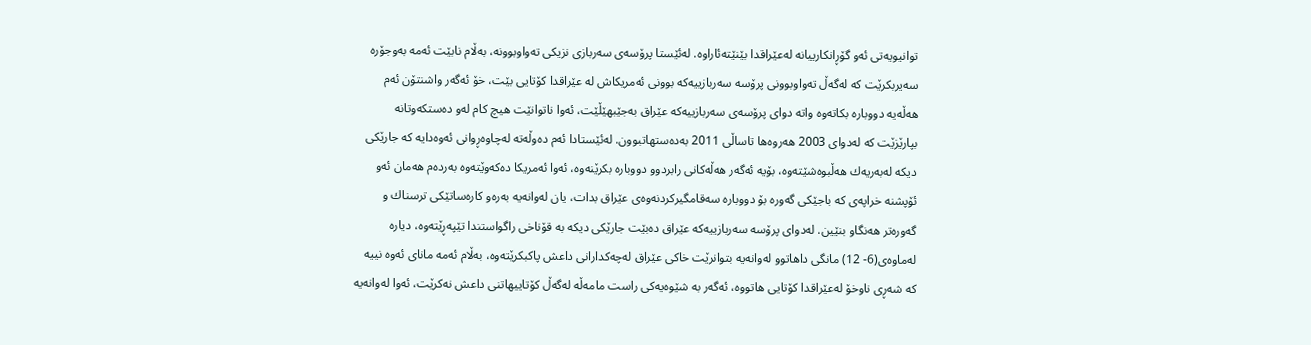توانیویەتی ئەو گۆڕانكارییانە لەعێراقدا بێنێتەئاراوە. لەئێستا پرۆسەی سەربازی نزیكی تەواوبوونە، بەڵام نابێت ئەمە بەوجۆرە سەیربكرێت كە لەگەڵ تەواوبوونی پرۆسە سەربازییەكە بوونی ئەمریكاش لە عێراقدا كۆتایی بێت، خۆ ئەگەر واشنتۆن ئەم هەڵەیە دووبارە بكاتەوە واتە دوای پرۆسەی سەربازییەكە عێراق بەجێبهێڵێت، ئەوا ناتوانێت هیچ كام لەو دەستكەوتانە بپارێزێت كە لەدوای 2003 هەروەها تاساڵی 2011 بەدەستهاتبوون. لەئێستادا ئەم دەوڵەتە لەچاوەڕوانی ئەوەدایە كە جارێكی دیكە لەبەریەك هەڵبوەشێتەوە، بۆیە ئەگەر هەڵەكانی رابردوو دووبارە بكرێنەوە، ئەوا ئەمریكا دەكەوێتەوە بەردەم هەمان ئەو ئۆپشنە خراپەی كە باجێكی گەورە بۆ دووبارە سەقامگیركردنەوەی عێراق بدات، یان لەوانەیە بەرەو كارەساتێكی ترسناك و گەورەتر هەنگاو بنێین. لەدوای پرۆسە سەربازییەكە عێراق دەبێت جارێكی دیكە بە قۆناخی راگواستندا تێپەڕێتەوە، دیارە لەماوەی(6- 12) مانگی داهاتوو لەوانەیە بتوانرێت خاكی عێراق لەچەكدارانی داعش پاكبكرێتەوە، بەڵام ئەمە مانای ئەوە نییە كە شەڕی ناوخۆ لەعێراقدا كۆتایی هاتووە، ئەگەر بە شێوەیەكی راست مامەڵە لەگەڵ كۆتاییهاتنی داعش نەكرێت، ئەوا لەوانەیە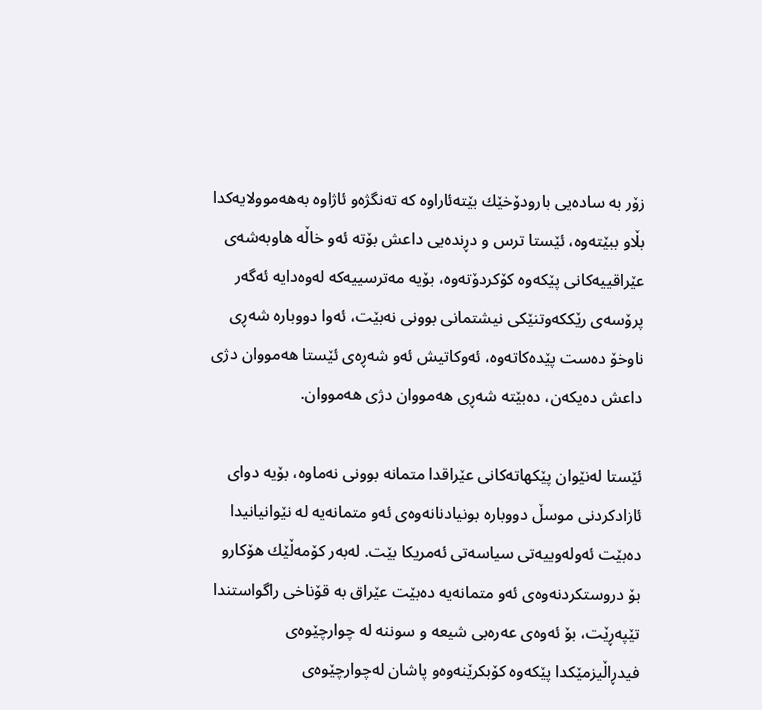زۆر بە سادەیی بارودۆخێك بێتەئاراوە كە تەنگژەو ئاژاوە بەهەموولایەكدا بڵاو ببێتەوە، ئێستا ترس و دڕندەیی داعش بۆتە ئەو خاڵە هاوبەشەی عێراقییەكانی پێكەوە كۆكردۆتەوە، بۆیە مەترسییەكە لەوەدایە ئەگەر پرۆسەی رێككەوتنێكی نیشتمانی بوونی نەبێت، ئەوا دووبارە شەڕی ناوخۆ دەست پێدەكاتەوە، ئەوكاتیش ئەو شەڕەی ئێستا هەمووان دژی داعش دەیكەن، دەبێتە شەڕی هەمووان دژی هەمووان.

ئێستا لەنێوان پێكهاتەكانی عێراقدا متمانە بوونی نەماوە، بۆیە دوای ئازادكردنی موسڵ دووبارە بونیادنانەوەی ئەو متمانەیە لە نێوانیانیدا دەبێت ئەولەوییەتی سیاسەتی ئەمریكا بێت. لەبەر كۆمەڵێك هۆكارو بۆ دروستكردنەوەی ئەو متمانەیە دەبێت عێراق بە قۆناخی راگواستندا تێپەڕێت، بۆ ئەوەی عەرەبی شیعە و سوننە لە چوارچێوەی فیدڕاڵیزمێكدا پێكەوە كۆبكرێنەوەو پاشان لەچوارچێوەی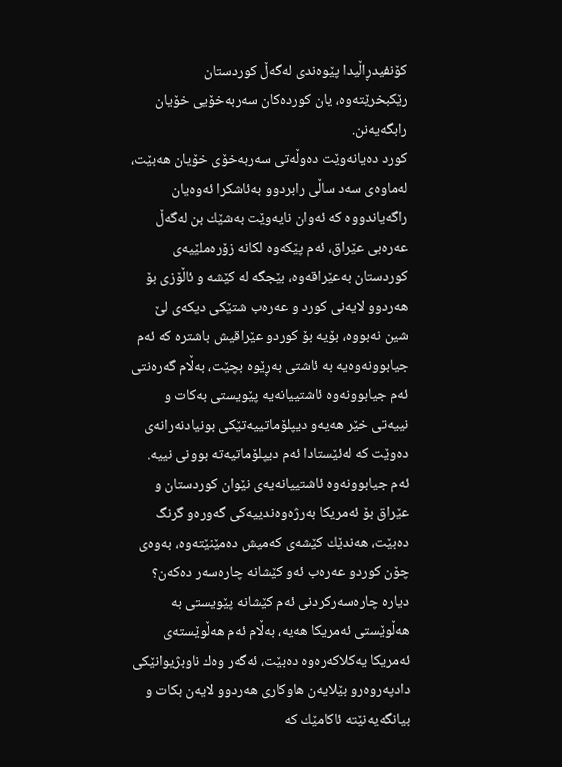كۆنفیدڕاڵیدا پێوەندی لەگەڵ كوردستان رێكبخرێتەوە، یان كوردەكان سەربەخۆیی خۆیان رابگەیەنن.
كورد دەیانەوێت دەوڵەتی سەربەخۆی خۆیان هەبێت، لەماوەی سەد ساڵی رابردوو بەئاشكرا ئەوەیان راگەیاندووە كە ئەوان نایەوێت بەشێك بن لەگەڵ عەرەبی عێراق، ئەم پێكەوە لكانە زۆرەملێیەی كوردستان بەعێراقەوە، بێجگە لە كێشە و ئاڵۆزی بۆ هەردوو لایەنی كورد و عەرەب شتێكی دیكەی لێ شین نەبووە، بۆیە بۆ كوردو عێراقیش باشترە كە ئەم جیابوونەوەیە بە ئاشتی بەڕێوە بچێت، بەڵام گەرەنتی ئەم جیابوونەوە ئاشتییانەیە پێویستی بەكات و نییەتی خێر هەیەو دیپلۆماتییەتێكی بونیادنەرانەی دەوێت كە لەئێستادا ئەم دیپلۆماتیەتە بوونی نییە. ئەم جیابوونەوە ئاشتییانەیەی نێوان كوردستان و عێراق بۆ ئەمریكا بەرژەوەندییەكی گەورەو گرنگ دەبێت، هەندێك كێشەی كەمیش دەمێنێتەوە، بەوەی چۆن كوردو عەرەب ئەو كێشانە چارەسەر دەكەن؟ دیارە چارەسەركردنی ئەم كێشانە پێویستی بە هەڵوێستی ئەمریكا هەیە، بەڵام ئەم هەڵوێستەی ئەمریكا یەكلاكەرەوە دەبێت، ئەگەر وەك ناوبژیوانێكی دادپەروەرو بێلایەن هاوكاری هەردوو لایەن بكات و بیانگەیەنێتە ئاكامێك كە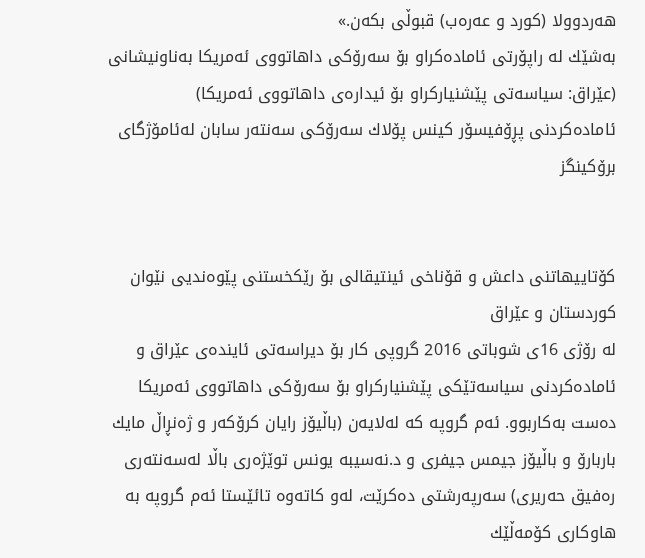هەردوولا (كورد و عەرەب) قبوڵی بكەن.»
بەشێك لە راپۆرتی ئامادەكراو بۆ سەرۆكی داهاتووی ئەمریكا بەناونیشانی (عێراق: سیاسەتی پێشنیاركراو بۆ ئیدارەی داهاتووی ئەمریكا)
ئامادەكردنی پڕۆفیسۆر كینس پۆلاك سەرۆكی سەنتەر سابان لەئامۆژگای برۆكینگز


كۆتاییهاتنی داعش و قۆناخی ئینتیقالی بۆ رێكخستنی پێوەندیی نێوان كوردستان و عێراق
لە رۆژی 16ی شوباتی 2016 گروپی كار بۆ دیراسەتی ئایندەی عێراق و ئامادەكردنی سیاسەتێكی پێشنیاركراو بۆ سەرۆكی داهاتووی ئەمریكا دەست بەكاربوو. ئەم گروپە كە لەلایەن (باڵیۆز رایان كرۆكەر و ژەنڕاڵ مایك باربارۆ و باڵیۆز جیمس جیفری و د.نەسیبە یونس توێژەری باڵا لەسەنتەری رەفیق حەریری) سەرپەرشتی دەكرێت، لەو كاتەوە تائێستا ئەم گروپە بە هاوكاری كۆمەڵێك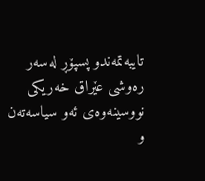تایبەتمەندو پسپۆڕ لەسەر رەوشی عێراق خەریكی نووسینەوەی ئەو سیاسەتەن و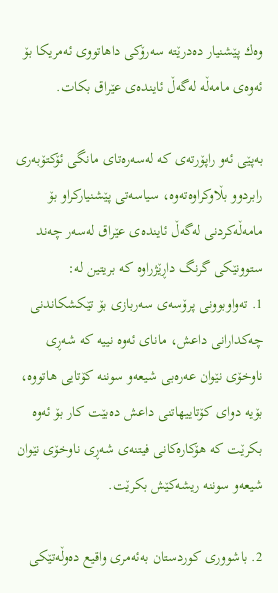وەك پێشنیار دەدرێتە سەرۆكی داهاتووی ئەمریكا بۆ ئەوەی مامەڵە لەگەڵ ئایندەی عێراق بكات.

بەپێی ئەو راپۆرتەی كە لەسەرەتای مانگی ئۆكتۆبەری رابردوو بڵاوكراوەتەوە، سیاسەتی پێشنیاركراو بۆ مامەڵەكردنی لەگەڵ ئایندەی عێراق لەسەر چەند ستوونێكی گرنگ داڕێژراوە كە بریتین لە:
1. تەواوبوونی پرۆسەی سەربازی بۆ تێكشكاندنی چەكدارانی داعش، مانای ئەوە نییە كە شەڕی ناوخۆی نێوان عەرەبی شیعەو سوننە كۆتایی هاتووە، بۆیە دوای كۆتاییهاتنی داعش دەبێت كار بۆ ئەوە بكرێت كە هۆكارەكانی فیتنەی شەڕی ناوخۆی نێوان شیعەو سوننە ریشەكێش بكرێت.

2. باشووری كوردستان بەئەمری واقیع دەوڵەتێكی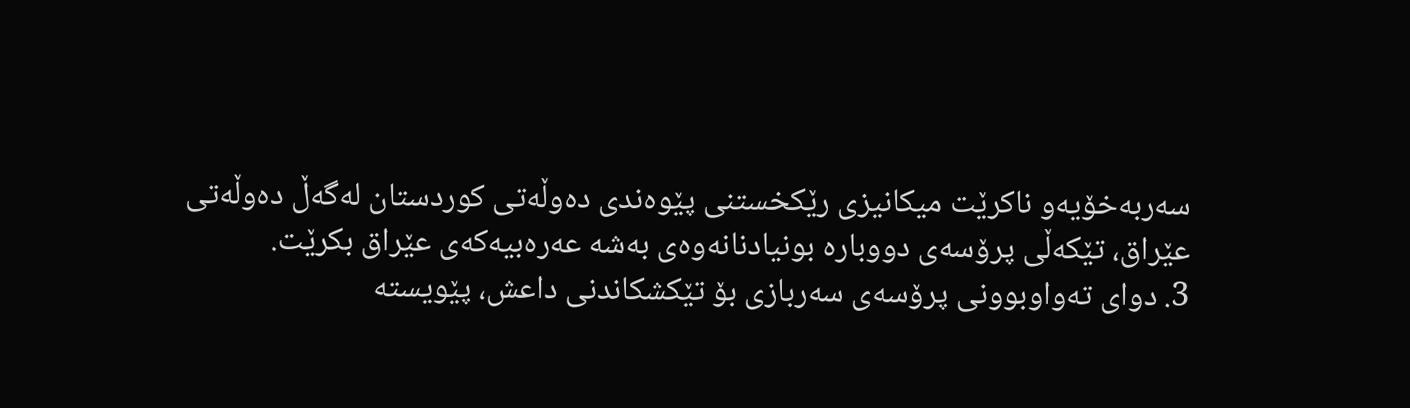سەربەخۆیەو ناكرێت میكانیزی رێكخستنی پێوەندی دەوڵەتی كوردستان لەگەڵ دەوڵەتی عێراق، تێكەڵی پرۆسەی دووبارە بونیادنانەوەی بەشە عەرەبیەكەی عێراق بكرێت.
3. دوای تەواوبوونی پرۆسەی سەربازی بۆ تێكشكاندنی داعش، پێویستە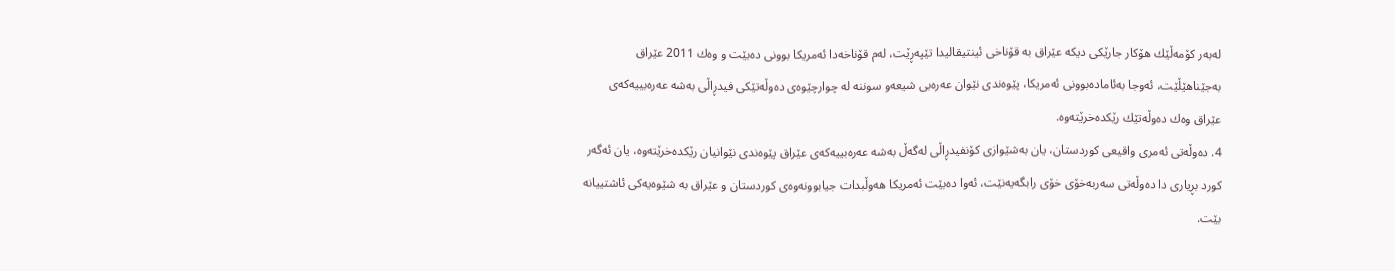لەبەر كۆمەڵێك هۆكار جارێكی دیكە عێراق بە قۆناخی ئینتیقالیدا تێپەڕێت، لەم قۆناخەدا ئەمریكا بوونی دەبێت و وەك 2011 عێراق بەجێناهێڵێت، ئەوجا بەئامادەبوونی ئەمریكا، پێوەندی نێوان عەرەبی شیعەو سوننە لە چوارچێوەی دەوڵەتێكی فیدڕاڵی بەشە عەرەبییەكەی عێراق وەك دەوڵەتێك رێكدەخرێتەوە.
4. دەوڵەتی ئەمری واقیعی كوردستان، یان بەشێوازی كۆنفیدڕاڵی لەگەڵ بەشە عەرەبییەكەی عێراق پێوەندی نێوانیان رێكدەخرێتەوە، یان ئەگەر كورد بڕیاری دا دەوڵەتی سەربەخۆی خۆی رابگەیەنێت، ئەوا دەبێت ئەمریكا هەوڵبدات جیابوونەوەی كوردستان و عێراق بە شێوەیەكی ئاشتییانە بێت.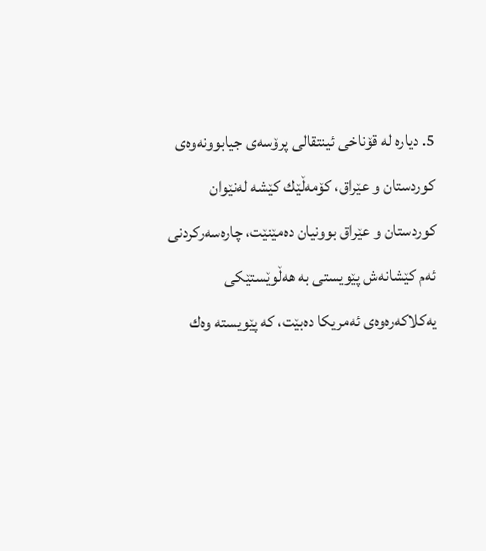5. دیارە لە قۆناخی ئینتقالی پرۆسەی جیابوونەوەی كوردستان و عێراق، كۆمەڵێك كێشە لەنێوان كوردستان و عێراق بوونیان دەمێنێت، چارەسەركردنی ئەم كێشانەش پێویستی بە هەڵوێستێكی یەكلاكەرەوەی ئەمریكا دەبێت، كە پێویستە وەك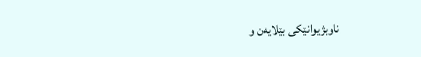ناوبژیوانێكی بێلایەن و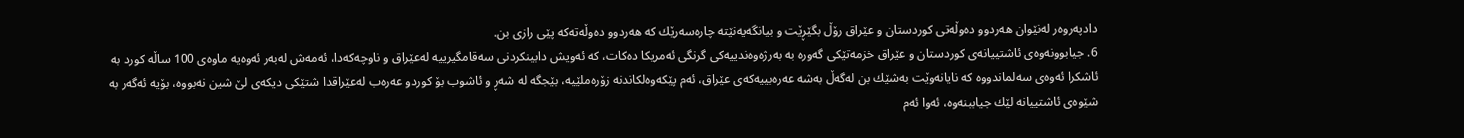دادپەروەر لەنێوان هەردوو دەوڵەتی كوردستان و عێراق رۆڵ بگێڕێت و بیانگەیەنێتە چارەسەرێك كە هەردوو دەوڵەتەكە پێی رازی بن.
6. جیابوونەوەی ئاشتییانەی كوردستان و عێراق خزمەتێكی گەورە بە بەرژەوەندییەكی گرنگی ئەمریكا دەكات، كە ئەویش دابینكردنی سەقامگیرییە لەعێراق و ناوچەكەدا، ئەمەش لەبەر ئەوەیە ماوەی 100 ساڵە كورد بە ئاشكرا ئەوەی سەلماندووە كە نایانەوێت بەشێك بن لەگەڵ بەشە عەرەبییەكەی عێراق، ئەم پێكەوەلكاندنە زۆرەملێیە، بێجگە لە شەڕ و ئاشوب بۆ كوردو عەرەب لەعێراقدا شتێكی دیكەی لێ شین نەبووە، بۆیە ئەگەر بە شێوەی ئاشتییانە لێك جیاببنەوە، ئەوا ئەم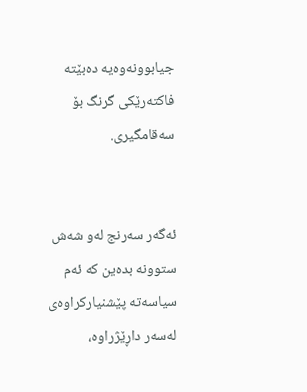جیابوونەوەیە دەبێتە فاكتەرێكی گرنگ بۆ سەقامگیری.


ئەگەر سەرنج لەو شەش ستوونە بدەین كە ئەم سیاسەتە پێشنیاركراوەی لەسەر داڕێژراوە،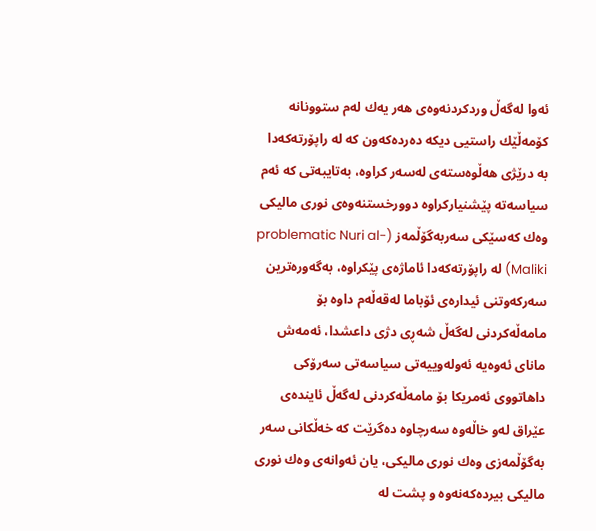ئەوا لەگەڵ وردكردنەوەی هەر یەك لەم ستوونانە كۆمەڵێك راستیی دیكە دەردەكەون كە لە راپۆرتەكەدا بە درێژی هەڵوەستەی لەسەر كراوە، بەتایبەتی كە ئەم سیاسەتە پێشنیاركراوە دوورخستنەوەی نوری مالیكی وەك كەسێكی سەربەگۆڵمەز (problematic Nuri al-Maliki) لە راپۆرتەكەدا ئاماژەی پێكراوە، بەگەورەترین سەركەوتنی ئیدارەی ئۆباما لەقەڵەم داوە بۆ مامەڵەكردنی لەگەڵ شەڕی دژی داعشدا، ئەمەش مانای ئەوەیە ئەولەوییەتی سیاسەتی سەرۆكی داهاتووی ئەمریكا بۆ مامەڵەكردنی لەگەڵ ئایندەی عێراق لەو خاڵەوە سەرچاوە دەگرێت كە خەڵكانی سەر بەگۆڵمەزی وەك نوری مالیكی، یان ئەوانەی وەك نوری مالیكی بیردەكەنەوە و پشت لە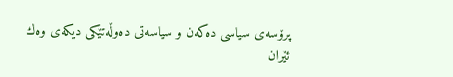پرۆسەی سیاسی دەكەن و سیاسەتی دەوڵەتێكی دیكەی وەك ئێران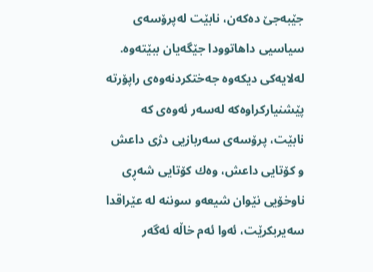جێبەجێ دەكەن، نابێت لەپرۆسەی سیاسیی داهاتوودا جێگەیان ببێتەوە.
لەلایەكی دیكەوە جەختكردنەوەی راپۆرتە پێشنیاركراوەكە لەسەر ئەوەی كە نابێت، پرۆسەی سەربازیی دژی داعش و كۆتایی داعش، وەك كۆتایی شەڕی ناوخۆیی نێوان شیعەو سوننە لە عێراقدا سەیربكرێت، ئەوا ئەم خاڵە ئەگەر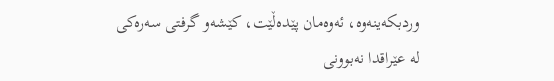وردبكەینەوە، ئەوەمان پێدەڵێت، كێشەو گرفتی سەرەكی لە عێراقدا نەبوونی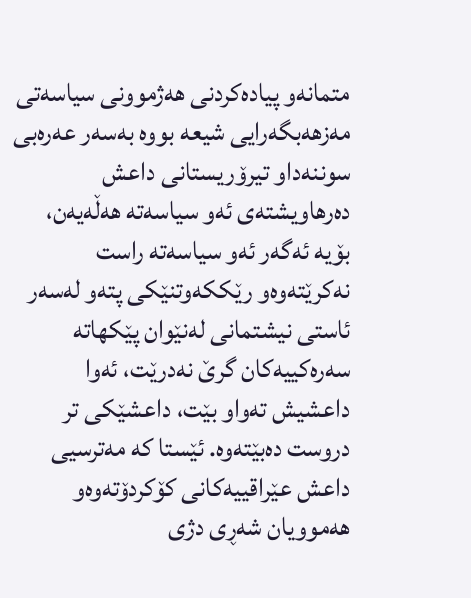متمانەو پیادەكردنی هەژموونی سیاسەتی مەزهەبگەرایی شیعە بووە بەسەر عەرەبی سوننەداو تیرۆریستانی داعش دەرهاویشتەی ئەو سیاسەتە هەڵەیەن، بۆیە ئەگەر ئەو سیاسەتە راست نەكرێتەوەو رێككەوتنێكی پتەو لەسەر ئاستی نیشتمانی لەنێوان پێكهاتە سەرەكییەكان گرێ نەدرێت، ئەوا داعشیش تەواو بێت، داعشێكی تر دروست دەبێتەوە. ئێستا كە مەترسیی داعش عێراقییەكانی كۆكردۆتەوەو هەموویان شەڕی دژی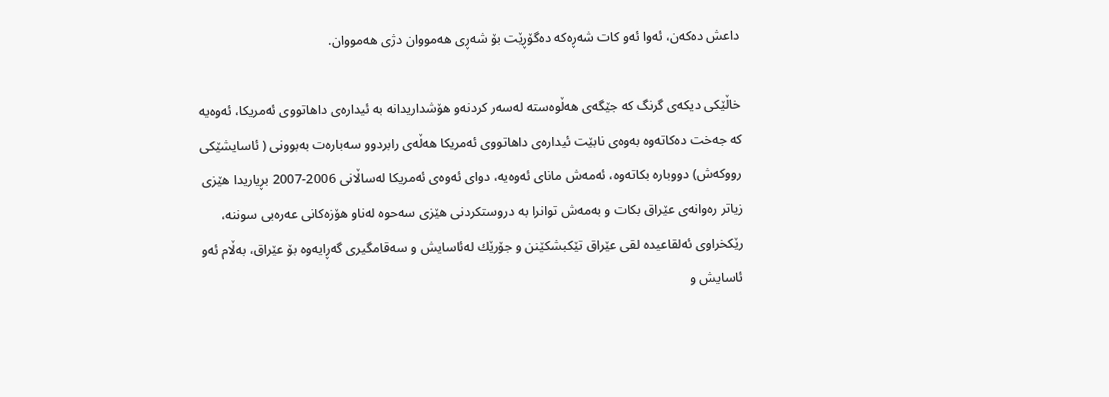داعش دەكەن، ئەوا ئەو كات شەڕەكە دەگۆڕێت بۆ شەڕی هەمووان دژی هەمووان.

خاڵێكی دیكەی گرنگ كە جێگەی هەڵوەستە لەسەر كردنەو هۆشداریدانە بە ئیدارەی داهاتووی ئەمریكا، ئەوەیە كە جەخت دەكاتەوە بەوەی نابێت ئیدارەی داهاتووی ئەمریكا هەڵەی رابردوو سەبارەت بەبوونی ( ئاسایشێكی رووكەش) دووبارە بكاتەوە، ئەمەش مانای ئەوەیە، دوای ئەوەی ئەمریكا لەساڵانی 2006-2007 بڕیاریدا هێزی زیاتر رەوانەی عێراق بكات و بەمەش توانرا بە دروستكردنی هێزی سەحوە لەناو هۆزەكانی عەرەبی سوننە، رێكخراوی ئەلقاعیدە لقی عێراق تێكبشكێنن و جۆرێك لەئاسایش و سەقامگیری گەڕایەوە بۆ عێراق، بەڵام ئەو ئاسایش و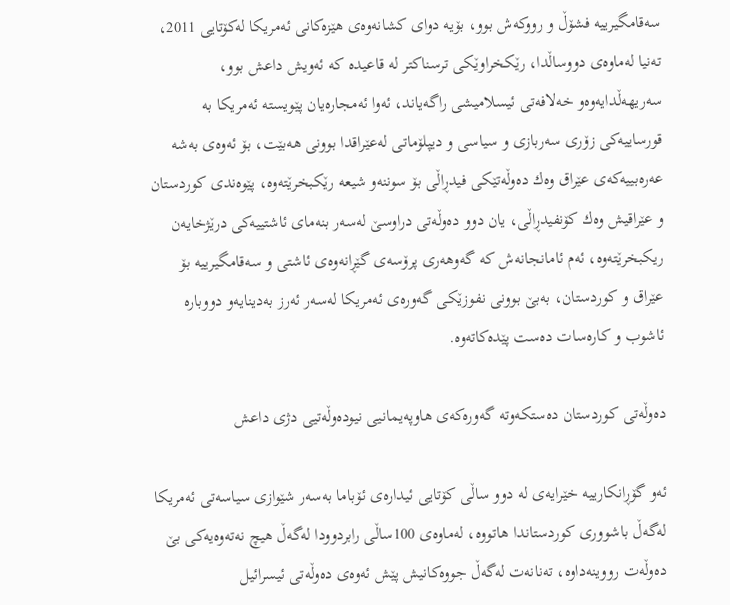سەقامگیرییە فشۆڵ و رووكەش بوو، بۆیە دوای كشانەوەی هێزەكانی ئەمریكا لەكۆتایی 2011، تەنیا لەماوەی دووساڵدا، رێكخراوێكی ترسناكتر لە قاعیدە كە ئەویش داعش بوو، سەریهەڵدایەوەو خەلافەتی ئیسلامیشی راگەیاند، ئەوا ئەمجارەیان پێویستە ئەمریكا بە قورساییەكی زۆری سەربازی و سیاسی و دیپلۆماتی لەعێراقدا بوونی هەبێت، بۆ ئەوەی بەشە عەرەبییەكەی عێراق وەك دەوڵەتێكی فیدڕاڵی بۆ سوننەو شیعە رێكبخرێتەوە، پێوەندی كوردستان و عێراقیش وەك كۆنفیدڕاڵی، یان دوو دەوڵەتی دراوسێ لەسەر بنەمای ئاشتییەكی درێژخایەن ریكبخرێتەوە، ئەم ئامانجانەش كە گەوهەری پرۆسەی گێڕانەوەی ئاشتی و سەقامگیرییە بۆ عێراق و كوردستان، بەبێ بوونی نفوزێكی گەورەی ئەمریكا لەسەر ئەرز بەدینایەو دووبارە ئاشوب و كارەسات دەست پێدەكاتەوە.

دەوڵەتی كوردستان دەستكەوتە گەورەكەی هاوپەیمانیی نیودەوڵەتیی دژی داعش

ئەو گۆڕانكارییە خێرایەی لە دوو ساڵی كۆتایی ئیدارەی ئۆباما بەسەر شێوازی سیاسەتی ئەمریكا لەگەڵ باشووری كوردستاندا هاتووە، لەماوەی 100ساڵی رابردوودا لەگەڵ هیچ نەتەوەیەكی بێ دەوڵەت رووینەداوە، تەنانەت لەگەڵ جووەكانیش پێش ئەوەی دەوڵەتی ئیسرائیل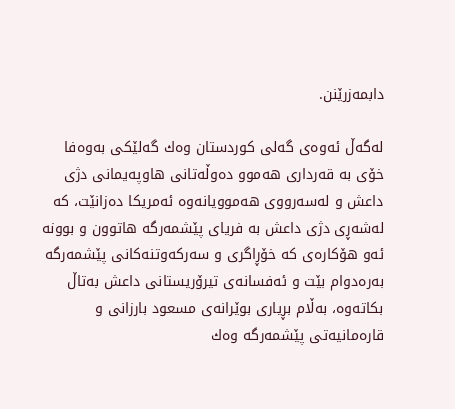دابمەزرێنن.

لەگەڵ ئەوەی گەلی كوردستان وەك گەلێكی بەوەفا خۆی بە قەرداری هەموو دەوڵەتانی هاوپەیمانی دژی داعش و لەسەرووی هەموویانەوە ئەمریكا دەزانێت، كە لەشەڕی دژی داعش بە فریای پێشمەرگە هاتوون و بوونە ئەو هۆكارەی كە خۆڕاگری و سەركەوتنەكانی پێشمەرگە بەرەدوام بێت و ئەفسانەی تیرۆریستانی داعش بەتاڵ بكاتەوە، بەڵام بڕیاری بوێرانەی مسعود بارزانی و قارەمانیەتی پێشمەرگە وەك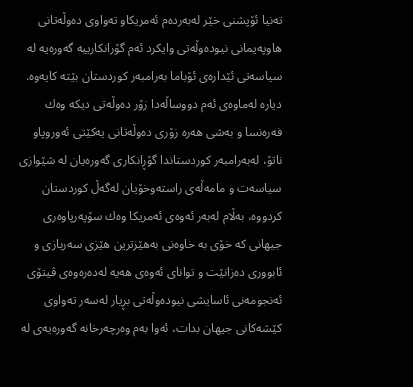تەنیا ئۆپشنی خێر لەبەردەم ئەمریكاو تەواوی دەوڵەتانی هاوپەیمانی نیودەوڵەتی وایكرد ئەم گۆرانكارییە گەورەیە لە سیاسەتی ئێدارەی ئۆباما بەرامبەر كوردستان بێتە كایەوە.
دیارە لەماوەی ئەم دووساڵەدا زۆر دەوڵەتی دیكە وەك فەرەنسا و بەشی هەرە زۆری دەوڵەتانی یەكێتی ئەوروپاو ناتۆ، لەبەرامبەر كوردستاندا گۆڕانكاری گەورەیان لە شێوازی سیاسەت و مامەڵەی راستەوخۆیان لەگەڵ كوردستان كردووە، بەڵام لەبەر ئەوەی ئەمریكا وەك سۆپەرپاوەری جیهانی كە خۆی بە خاوەنی بەهێزترین هێزی سەربازی و ئابووری دەزانێت و توانای ئەوەی هەیە لەدەرەوەی ڤیتۆی ئەنجومەنی ئاسایشی نیودەوڵەتی بڕیار لەسەر تەواوی كێشەكانی جیهان بدات، ئەوا بەم وەرچەرخانە گەورەیەی لە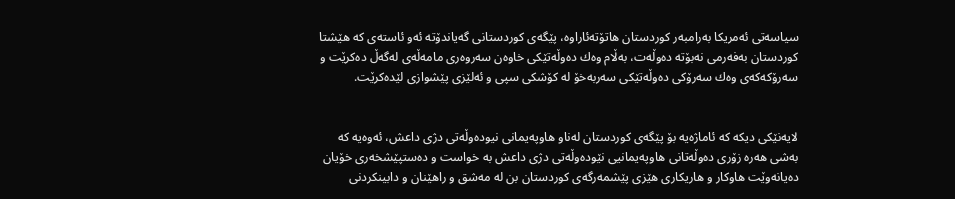سیاسەتی ئەمریكا بەرامبەر كوردستان هاتۆتەئاراوە، پێگەی كوردستانی گەیاندۆتە ئەو ئاستەی كە هێشتا كوردستان بەفەرمی نەبۆتە دەوڵەت، بەڵام وەك دەوڵەتێكی خاوەن سەروەری مامەڵەی لەگەڵ دەكرێت و سەرۆكەكەی وەك سەرۆكی دەوڵەتێكی سەربەخۆ لە كۆشكی سپی و ئەلێزی پێشوازی لێدەكرێت.


لایەنێكی دیكە كە ئاماژەیە بۆ پێگەی كوردستان لەناو هاوپەیمانی نیودەوڵەتی دژی داعش، ئەوەیە كە بەشی هەرە زۆری دەوڵەتانی هاوپەیمانیی نێودەوڵەتی دژی داعش بە خواست و دەستپێشخەری خۆیان دەیانەوێت هاوكار و هاریكاری هێزی پێشمەرگەی كوردستان بن لە مەشق و راهێنان و دابینكردنی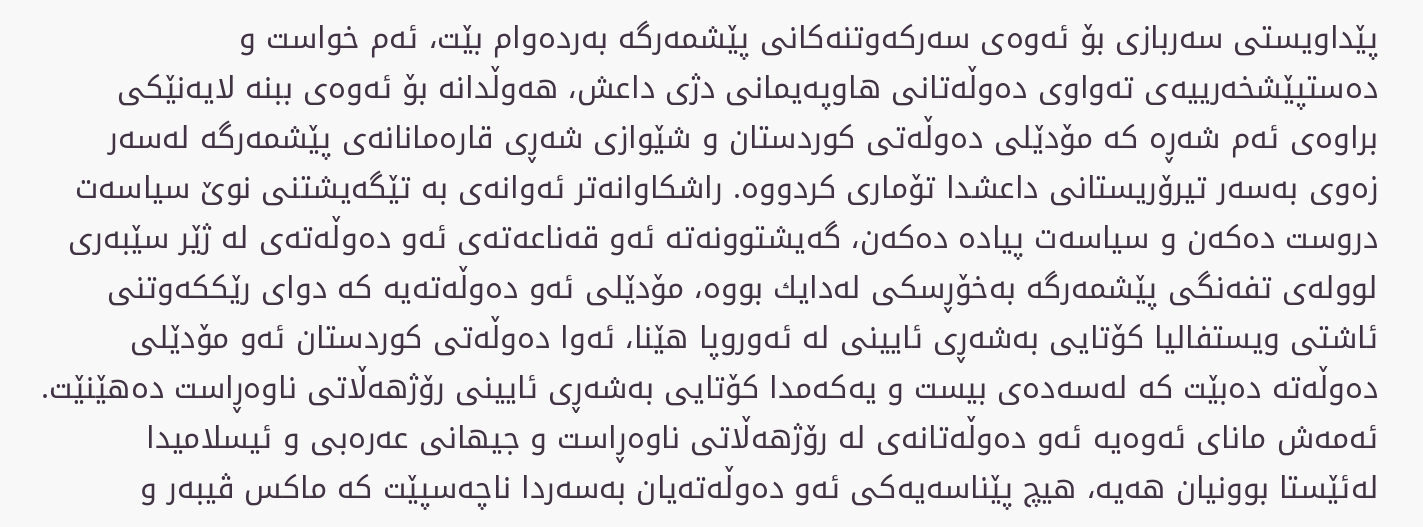پێداویستی سەربازی بۆ ئەوەی سەركەوتنەكانی پێشمەرگە بەردەوام بێت، ئەم خواست و دەستپێشخەرییەی تەواوی دەوڵەتانی هاوپەیمانی دژی داعش، هەوڵدانە بۆ ئەوەی ببنە لایەنێكی براوەی ئەم شەڕە كە مۆدێلی دەوڵەتی كوردستان و شێوازی شەڕی قارەمانانەی پێشمەرگە لەسەر زەوی بەسەر تیرۆریستانی داعشدا تۆماری كردووە. راشكاوانەتر ئەوانەی بە تێگەیشتنی نوێ سیاسەت دروست دەكەن و سیاسەت پیادە دەكەن، گەیشتوونەتە ئەو قەناعەتەی ئەو دەوڵەتەی لە ژێر سێبەری لوولەی تفەنگی پێشمەرگە بەخۆڕسكی لەدایك بووە، مۆدێلی ئەو دەوڵەتەیە كە دوای رێككەوتنی ئاشتی ویستفالیا كۆتایی بەشەڕی ئایینی لە ئەوروپا هێنا، ئەوا دەوڵەتی كوردستان ئەو مۆدێلی دەوڵەتە دەبێت كە لەسەدەی بیست و یەكەمدا كۆتایی بەشەڕی ئایینی رۆژهەڵاتی ناوەڕاست دەهێنێت. ئەمەش مانای ئەوەیە ئەو دەوڵەتانەی لە رۆژهەڵاتی ناوەڕاست و جیهانی عەرەبی و ئیسلامیدا لەئێستا بوونیان هەیە، هیچ پێناسەیەكی ئەو دەوڵەتەیان بەسەردا ناچەسپێت كە ماكس ڤیبەر و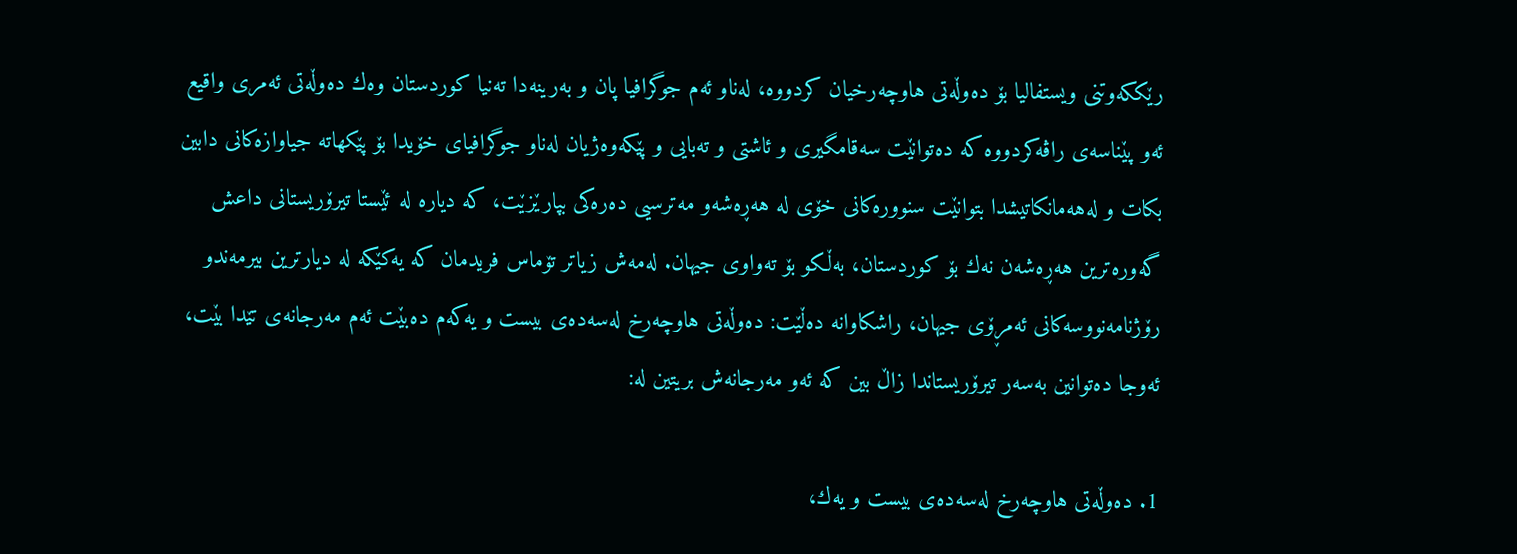رێككەوتنی ویستفالیا بۆ دەوڵەتی هاوچەرخیان كردووە، لەناو ئەم جوگرافیا پان و بەرینەدا تەنیا كوردستان وەك دەوڵەتی ئەمری واقیع ئەو پێناسەی راڤەكردووە كە دەتوانێت سەقامگیری و ئاشتی و تەبایی و پێكەوەژیان لەناو جوگرافیای خۆیدا بۆ پێكهاتە جیاوازەكانی دابین بكات و لەهەمانكاتیشدا بتوانێت سنوورەكانی خۆی لە هەڕەشەو مەترسیی دەرەكی بپارێزێت، كە دیارە لە ئێستا تیرۆریستانی داعش گەورەترین هەڕەشەن نەك بۆ كوردستان، بەڵكو بۆ تەواوی جیهان. لەمەش زیاتر تۆماس فریدمان كە یەكێكە لە دیارترین بیرمەندو رۆژنامەنووسەكانی ئەمڕۆی جیهان، راشكاوانە دەڵێت: دەوڵەتی هاوچەرخ لەسەدەی بیست و یەكەم دەبێت ئەم مەرجانەی تێدا بێت، ئەوجا دەتوانین بەسەر تیرۆریستاندا زاڵ بین كە ئەو مەرجانەش بریتین لە:

1. دەوڵەتی هاوچەرخ لەسەدەی بیست و یەك،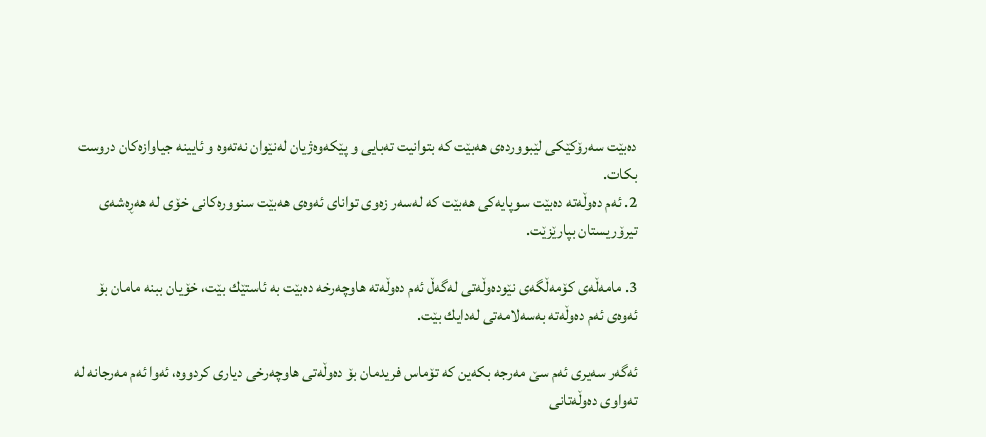دەبێت سەرۆكێكی لێبووردەی هەبێت كە بتوانیت تەبایی و پێكەوەژیان لەنێوان نەتەوە و ئایینە جیاوازەكان دروست بكات.
2. ئەم دەوڵەتە دەبێت سوپایەكی هەبێت كە لەسەر زەوی توانای ئەوەی هەبێت سنوورەكانی خۆی لە هەڕەشەی تیرۆریستان بپارێزێت.

3. مامەڵەی كۆمەڵگەی نێودەوڵەتی لەگەڵ ئەم دەوڵەتە هاوچەرخە دەبێت بە ئاستێك بێت، خۆیان ببنە مامان بۆ ئەوەی ئەم دەوڵەتە بەسەلامەتی لەدایك بێت.

ئەگەر سەیری ئەم سێ مەرجە بكەین كە تۆماس فریدمان بۆ دەوڵەتی هاوچەرخی دیاری كردووە، ئەوا ئەم مەرجانە لە تەواوی دەوڵەتانی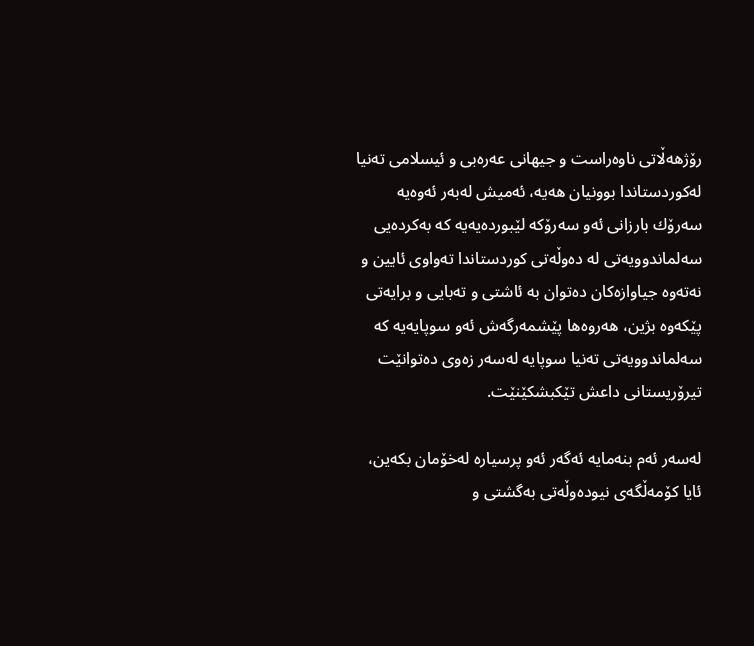رۆژهەڵاتی ناوەراست و جیهانی عەرەبی و ئیسلامی تەنیا لەكوردستاندا بوونیان هەیە، ئەمیش لەبەر ئەوەیە سەرۆك بارزانی ئەو سەرۆكە لێبوردەیەیە كە بەكردەیی سەلماندوویەتی لە دەوڵەتی كوردستاندا تەواوی ئایین و نەتەوە جیاوازەكان دەتوان بە ئاشتی و تەبایی و برایەتی پێكەوە بژین، هەروەها پێشمەرگەش ئەو سوپایەیە كە سەلماندوویەتی تەنیا سوپایە لەسەر زەوی دەتوانێت تیرۆریستانی داعش تێكبشكێنێت.

لەسەر ئەم بنەمایە ئەگەر ئەو پرسیارە لەخۆمان بكەین، ئایا كۆمەڵگەی نیودەوڵەتی بەگشتی و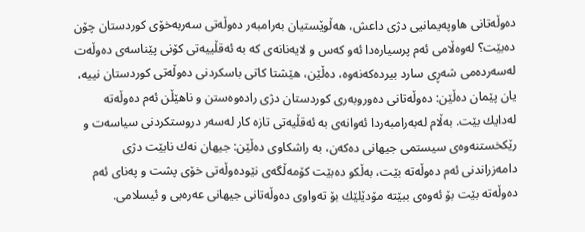دەوڵەتانی هاوپەیمانیی دژی داعش، هەڵوێستیان بەرامبەر دەوڵەتی سەربەخۆی كوردستان چۆن دەبێت؟ لەوەڵامی ئەم پرسیارەدا ئەو كەس و لایەنانەی كە بە ئەقڵییەتی كۆنی پێناسەی دەوڵەت لەسەردەمی شەڕی سارد بیردەكەنەوە، دەڵێن، هێشتا كاتی باسكردنی دەوڵەتی كوردستان نییە، یان پێمان دەڵێن: دەوڵەتانی دەوروبەری كوردستان دژی رادەوەستن و ناهێڵن ئەم دەوڵەتە لەدایك بێت. بەڵام لەبەرامبەردا ئەوانەی بە ئەقڵیەتی تازە كار لەسەر دروستكردنی سیاسەت و رێكخستنەوەی سیستمی جیهانی دەكەن، بە راشكاوی دەڵێن: جیهان نەك نابێت دژی دامەزراندنی ئەم دەوڵەتە بێت، بەڵكو دەبێت كۆمەڵگەی نێودەوڵەتی خۆی پشت و پەنای ئەم دەوڵەتە بێت بۆ ئەوەی ببێتە مۆدێلێك بۆ تەواوی دەوڵەتانی جیهانی عەرەبی و ئیسلامی.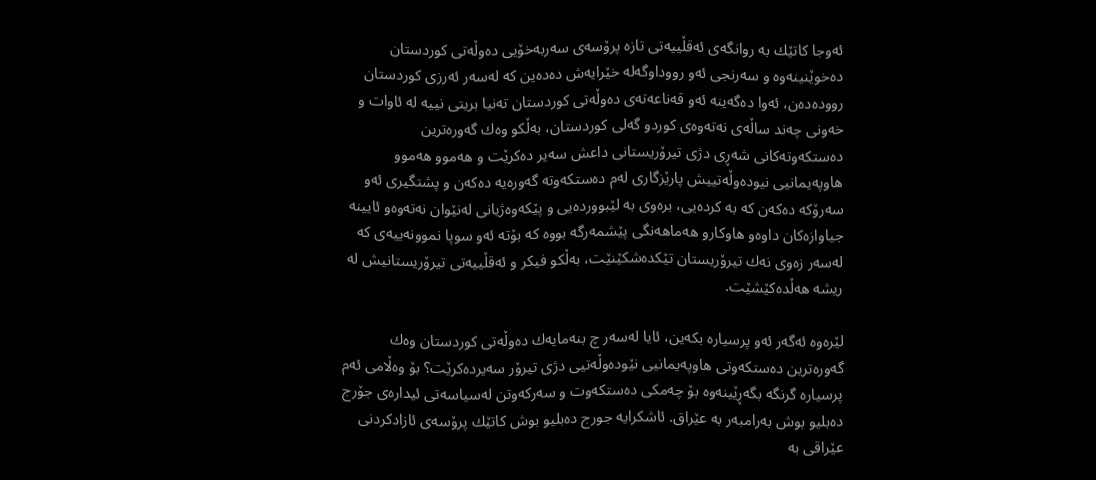ئەوجا كاتێك بە روانگەی ئەقڵییەتی تازە پرۆسەی سەربەخۆیی دەوڵەتی كوردستان دەخوێنینەوە و سەرنجی ئەو رووداوگەلە خێرایەش دەدەین كە لەسەر ئەرزی كوردستان روودەدەن، ئەوا دەگەینە ئەو قەناعەتەی دەوڵەتی كوردستان تەنیا بریتی نییە لە ئاوات و خەونی چەند ساڵەی نەتەوەی كوردو گەلی كوردستان، بەڵكو وەك گەورەترین دەستكەوتەكانی شەڕی دژی تیرۆریستانی داعش سەیر دەكرێت و هەموو هەموو هاوپەیمانیی نیودەوڵەتییش پارێزگاری لەم دەستكەوتە گەورەیە دەكەن و پشتگیری ئەو سەرۆكە دەكەن كە بە كردەیی، برەوی بە لێبووردەیی و پێكەوەژیانی لەنێوان نەتەوەو ئایینە جیاوازەكان داوەو هاوكارو هەماهەنگی پێشمەرگە بووە كە بۆتە ئەو سوپا نموونەییەی كە لەسەر زەوی نەك تیرۆریستان تێكدەشكێنێت، بەڵكو فیكر و ئەقڵییەتی تیرۆریستانیش لە ریشە هەڵدەكێشێت.

لێرەوە ئەگەر ئەو پرسیارە بكەین، ئایا لەسەر چ بنەمایەك دەوڵەتی كوردستان وەك گەورەترین دەستكەوتی هاوپەیمانیی نێودەوڵەتیی دژی تیرۆر سەیردەكرێت؟ بۆ وەڵامی ئەم پرسیارە گرنگە بگەڕێینەوە بۆ چەمكی دەستكەوت و سەركەوتن لەسیاسەتی ئیدارەی جۆرج دەبلیو بوش بەرامبەر بە عێراق. ئاشكرایە جورج دەبلیو بوش كاتێك پرۆسەی ئازادكردنی عێراقی بە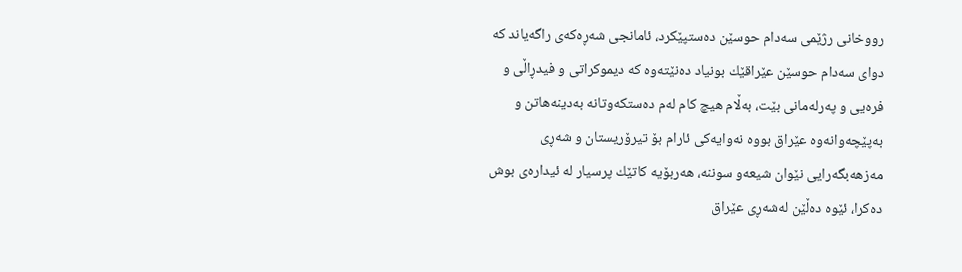رووخانی رژێمی سەدام حوسێن دەستپێكرد، ئامانجی شەڕەكەی راگەیاند كە دوای سەدام حوسێن عێراقێك بونیاد دەنێتەوە كە دیموكراتی و فیدڕاڵی و فرەیی و پەرلەمانی بێت، بەڵام هیچ كام لەم دەستكەوتانە بەدینەهاتن و بەپێچەوانەوە عێراق بووە نەوایەكی ئارام بۆ تیرۆریستان و شەڕی مەزهەبگەرایی نێوان شیعەو سوننە، هەربۆیە كاتێك پرسیار لە ئیدارەی بوش دەكرا، ئێوە دەڵێن لەشەڕی عێراق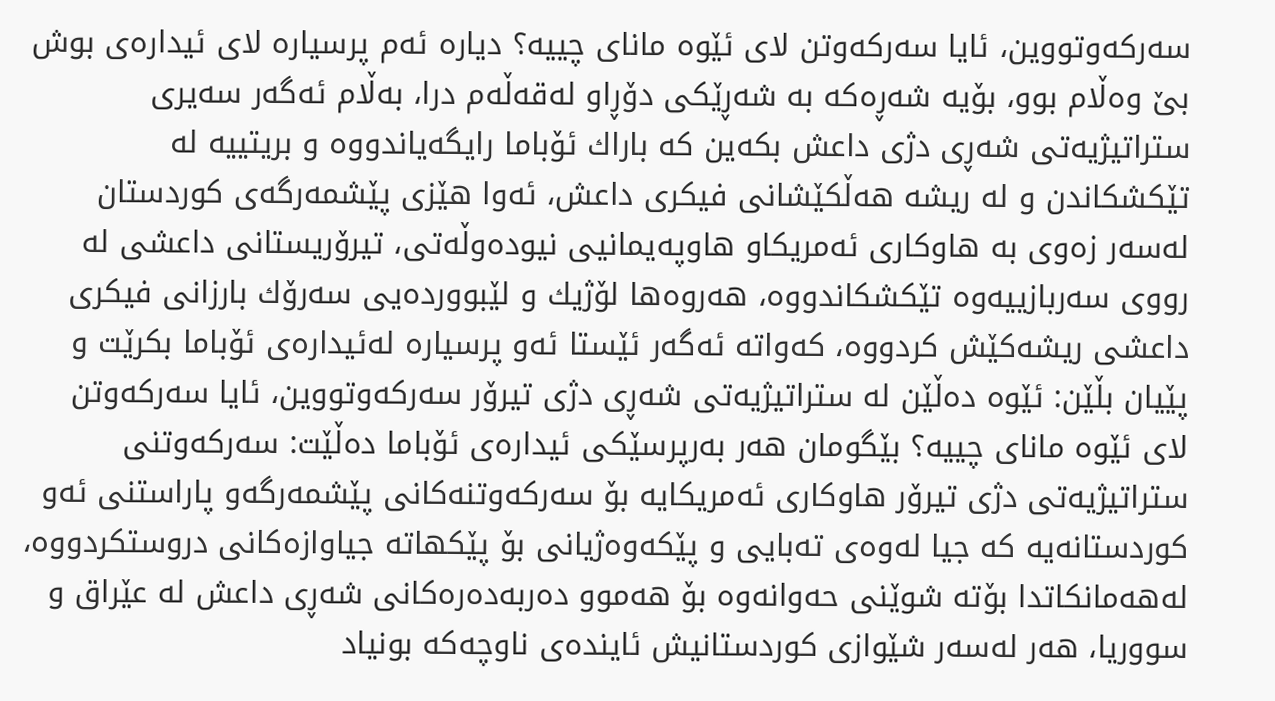سەركەوتووین، ئایا سەركەوتن لای ئێوە مانای چییە؟ دیارە ئەم پرسیارە لای ئیدارەی بوش بێ وەڵام بوو، بۆیە شەڕەكە بە شەڕێكی دۆڕاو لەقەڵەم درا، بەڵام ئەگەر سەیری ستراتیژیەتی شەڕی دژی داعش بكەین كە باراك ئۆباما رایگەیاندووە و بریتییە لە تێكشكاندن و لە ریشە هەڵكێشانی فیكری داعش، ئەوا هێزی پێشمەرگەی كوردستان لەسەر زەوی بە هاوكاری ئەمریكاو هاوپەیمانیی نیودەوڵەتی، تیرۆریستانی داعشی لە رووی سەربازییەوە تێكشكاندووە، هەروەها لۆژیك و لێبووردەیی سەرۆك بارزانی فیكری داعشی ریشەكێش كردووە، كەواتە ئەگەر ئێستا ئەو پرسیارە لەئیدارەی ئۆباما بكرێت و پێیان بڵێن: ئێوە دەڵێن لە ستراتیژیەتی شەڕی دژی تیرۆر سەركەوتووین، ئایا سەركەوتن لای ئێوە مانای چییە؟ بێگومان هەر بەرپرسێكی ئیدارەی ئۆباما دەڵێت: سەركەوتنی ستراتیژیەتی دژی تیرۆر هاوكاری ئەمریكایە بۆ سەركەوتنەكانی پێشمەرگەو پاراستنی ئەو كوردستانەیە كە جیا لەوەی تەبایی و پێكەوەژیانی بۆ پێكهاتە جیاوازەكانی دروستكردووە، لەهەمانكاتدا بۆتە شوێنی حەوانەوە بۆ هەموو دەربەدەرەكانی شەڕی داعش لە عێراق و سووریا، هەر لەسەر شێوازی كوردستانیش ئایندەی ناوچەكە بونیاد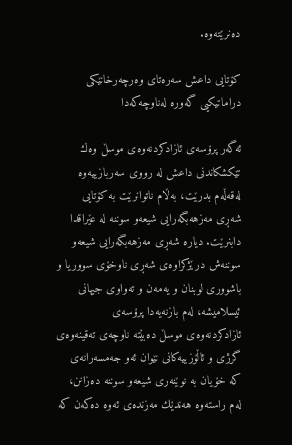دەنرێتەوە.

كۆتایی داعش سەرەتای وەرچەرخانێكی
دراماتیكیی گەورە لەناوچەكەدا

ئەگەر پرۆسەی ئازادكردنەوەی موسڵ وەك تێكشكاندنی داعش لە رووی سەربازییەوە لەقەڵەم بدرێت، بەڵام ناتوانرێت بە كۆتایی شەڕی مەزهەبگەرایی شیعەو سوننە لە عێراقدا دابنرێت. دیارە شەڕی مەزهەبگەرایی شیعەو سوننەش درێژكراوەی شەڕی ناوخۆی سووریا و باشووری لوبنان و یەمەن و تەواوی جیهانی ئیسلامیشە، لەم بازنەیەدا پرۆسەی ئازادكردنەوەی موسڵ دەبێتە ناوچەی تەقینەوەی گرژی و ئاڵۆزییەكانی نێوان ئەو جەمسەرانەی كە خۆیان بە نوێنەری شیعەو سوننە دەزانن، لەم راستەوە هەندێك مەزندەی ئەوە دەكەن كە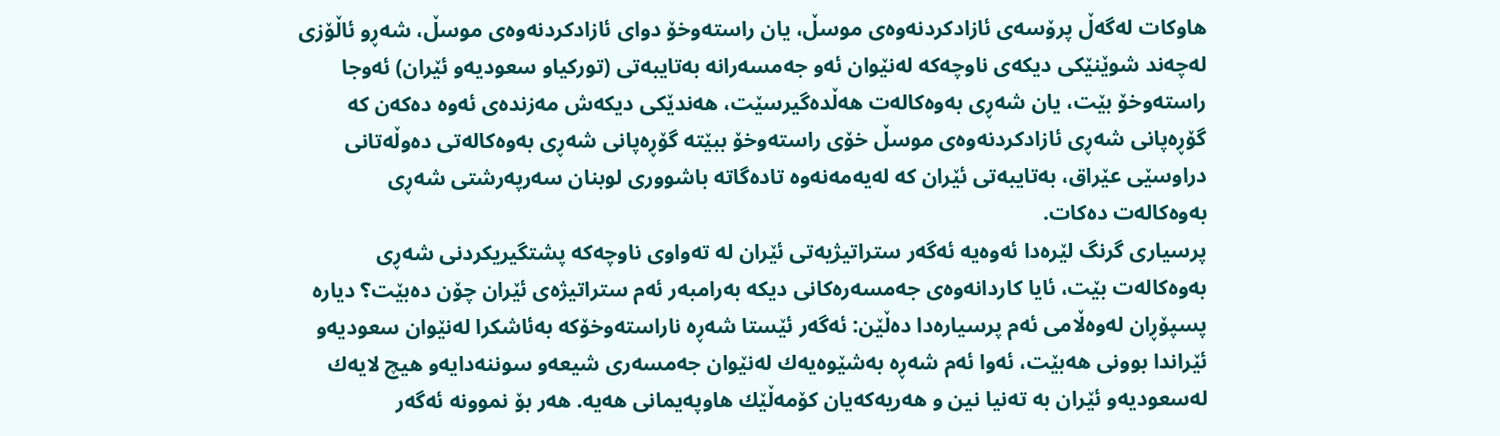هاوكات لەگەڵ پرۆسەی ئازادكردنەوەی موسڵ، یان راستەوخۆ دوای ئازادكردنەوەی موسڵ، شەڕو ئاڵۆزی لەچەند شوێنێكی دیكەی ناوچەكە لەنێوان ئەو جەمسەرانە بەتایبەتی (توركیاو سعودیەو ئێران) ئەوجا راستەوخۆ بێت، یان شەڕی بەوەكالەت هەڵدەگیرسێت، هەندێكی دیكەش مەزندەی ئەوە دەكەن كە گۆڕەپانی شەڕی ئازادكردنەوەی موسڵ خۆی راستەوخۆ ببێتە گۆڕەپانی شەڕی بەوەكالەتی دەوڵەتانی دراوسێی عێراق، بەتایبەتی ئێران كە لەیەمەنەوە تادەگاتە باشووری لوبنان سەرپەرشتی شەڕی بەوەكالەت دەكات.
پرسیاری گرنگ لێرەدا ئەوەیە ئەگەر ستراتیژیەتی ئێران لە تەواوی ناوچەكە پشتگیریكردنی شەڕی بەوەكالەت بێت، ئایا كاردانەوەی جەمسەرەكانی دیكە بەرامبەر ئەم ستراتیژەی ئێران چۆن دەبێت؟ دیارە پسپۆڕان لەوەڵامی ئەم پرسیارەدا دەڵێن: ئەگەر ئێستا شەڕە ناراستەوخۆكە بەئاشكرا لەنێوان سعودیەو ئێراندا بوونی هەبێت، ئەوا ئەم شەڕە بەشێوەیەك لەنێوان جەمسەری شیعەو سوننەدایەو هیچ لایەك لەسعودیەو ئێران بە تەنیا نین و هەریەكەیان كۆمەڵێك هاوپەیمانی هەیە. هەر بۆ نموونە ئەگەر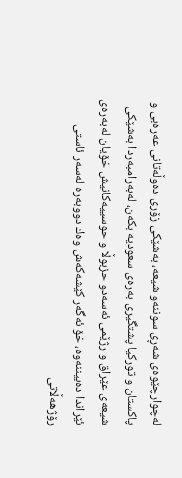لەچوارچێوەی شەڕی سوننەو شیعە، بەشێكی زۆری دەوڵەتانی عەرەبی و پاكستان و توركیا پشتگیری بەرەی سعودیە بكەن، لەبەرامبەردا بەشێكی شیعەی عێراق و رژێمی ئەسەدو حزبوڵا و حوسییەكانیش خۆیان لەبەرەی ئێراندا دەبیننەوە، خۆ ئەگەر كێشەكەش وەك دووبەرە لەسەر ئاستی رۆژهەڵاتی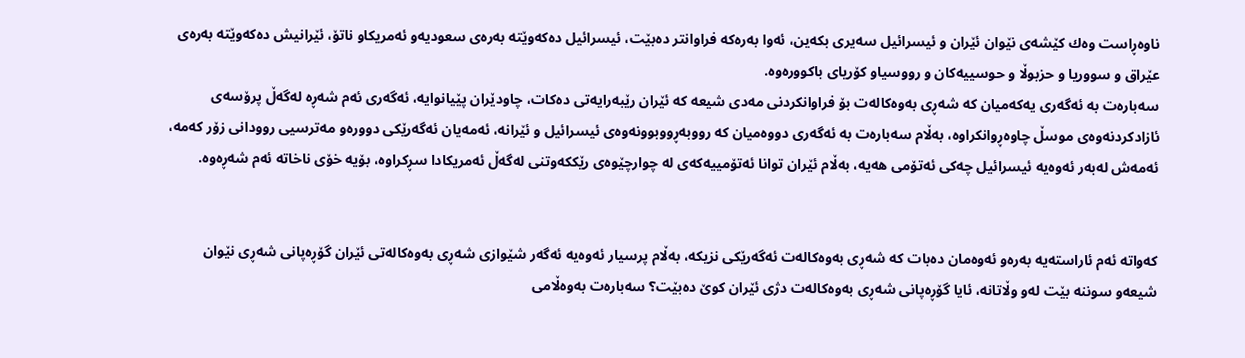ناوەڕاست وەك كێشەی نێوان ئێران و ئیسرائیل سەیری بكەین، ئەوا بەرەكە فراوانتر دەبێت، ئیسرائیل دەكەوێتە بەرەی سعودیەو ئەمریكاو ناتۆ، ئێرانیش دەكەوێتە بەرەی عێراق و سووریا و حزبوڵا و حوسییەكان و رووسیاو كۆریای باكوورەوە.
سەبارەت بە ئەگەری یەكەمیان كە شەڕی بەوەكالەت بۆ فراوانكردنی مەدی شیعە كە ئێران رێبەرایەتی دەكات، چاودێران پێیانوایە، ئەگەری ئەم شەڕە لەگەڵ پرۆسەی ئازادكردنەوەی موسڵ چاوەڕوانكراوە، بەڵام سەبارەت بە ئەگەری دووەمیان كە رووبەڕووبوونەوەی ئیسرائیل و ئێرانە، ئەمەیان ئەگەرێكی دوورەو مەترسیی روودانی زۆر كەمە، ئەمەش لەبەر ئەوەیە ئیسرائیل چەكی ئەتۆمی هەیە، بەڵام ئێران توانا ئەتۆمییەكەی لە چوارچێوەی رێككەوتنی لەگەڵ ئەمریكادا سڕكراوە، بۆیە خۆی ناخاتە ئەم شەڕەوە.


كەواتە ئەم ئاراستەیە بەرەو ئەوەمان دەبات كە شەڕی بەوەكالەت ئەگەرێكی نزیكە، بەڵام پرسیار ئەوەیە ئەگەر شێوازی شەڕی بەوەكالەتی ئێران گۆڕەپانی شەڕی نێوان شیعەو سوننە بێت لەو وڵاتانە، ئایا گۆڕەپانی شەڕی بەوەكالەت دژی ئێران كوێ دەبێت؟ سەبارەت بەوەڵامی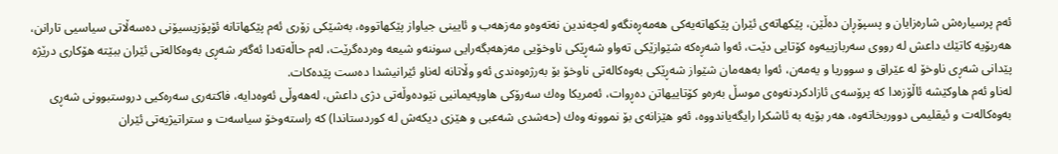ئەم پرسیارەش شارەزایان و پسپۆڕان دەڵێن، پێكهاتەی ئێران پێكهاتەیەكی هەمەڕەنگەو لەچەندین نەتەوەو مەزهەب و ئایینی جیاواز پێكهاتووە، بەشێكی زۆری ئەم پێكهاتانە ئۆپۆزیسیۆنی دەسەڵاتی سیاسیی تارانن، هەربۆیە كاتێك داعش لە رووی سەربازییەوە كۆتایی دێت، ئەوا شەڕەكە شێوازێكی تەواو شەڕێكی ناوخۆیی مەزهەبگەرایی سوننەو شیعە وەردەگرێت، لەم حاڵەتەدا ئەگەر شەڕی بەوەكالەتی ئێران ببێتە هۆكاری درێژە پێدانی شەڕی ناوخۆ لە عێراق و سووریا و یەمەن، ئەوا بەهەمان شێواز شەڕێكی بەوەكالەتی ناوخۆ بۆ بەرژەوەندی ئەو وڵاتانە لەناو ئێرانیشدا دەست پێدەكات.
لەناو ئەم هاوكێشە ئاڵۆزەدا كە پرۆسەی ئازادكردنەوەی موسڵ بەرەو كۆتاییهاتن دەڕوات، ئەمریكا وەك سەرۆكی هاوپەیمانیی نێودەوڵەتی دژی داعش، لەهەوڵی ئەوەدایە، فاكتەری سەرەكیی دروستبوونی شەڕی بەوەكالەت و ئیقلیمی دووربخاتەوە، هەر بۆیە بە ئاشكرا رایگەیاندووە، ئەو هێزانەی بۆ نموونە وەك (حەشدی شەعبی و هێزی دیكەش لە كوردستاندا) كە راستەوخۆ سیاسەت و ستراتیژیەتی ئێران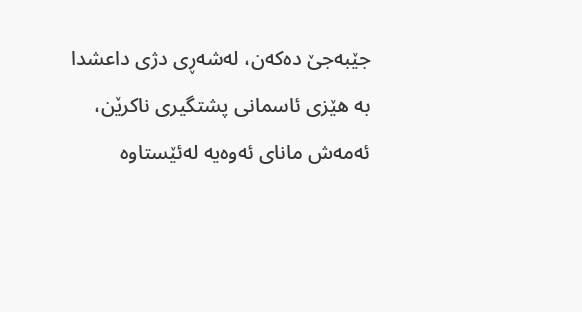جێبەجێ دەكەن، لەشەڕی دژی داعشدا بە هێزی ئاسمانی پشتگیری ناكرێن، ئەمەش مانای ئەوەیە لەئێستاوە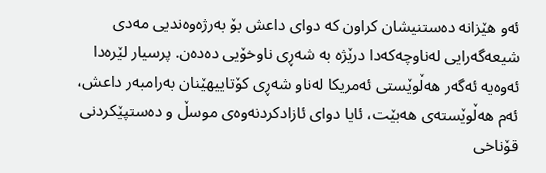ئەو هێزانە دەستنیشان كراون كە دوای داعش بۆ بەرژەوەندیی مەدی شیعەگەرایی لەناوچەكەدا درێژە بە شەڕی ناوخۆیی دەدەن. پرسیار لێرەدا ئەوەیە ئەگەر هەڵوێستی ئەمریكا لەناو شەڕی كۆتاییهێنان بەرامبەر داعش، ئەم هەڵوێستەی هەبێت، ئایا دوای ئازادكردنەوەی موسڵ و دەستپێكردنی قۆناخی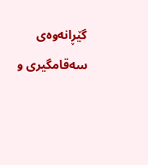گێڕانەوەی سەقامگیری و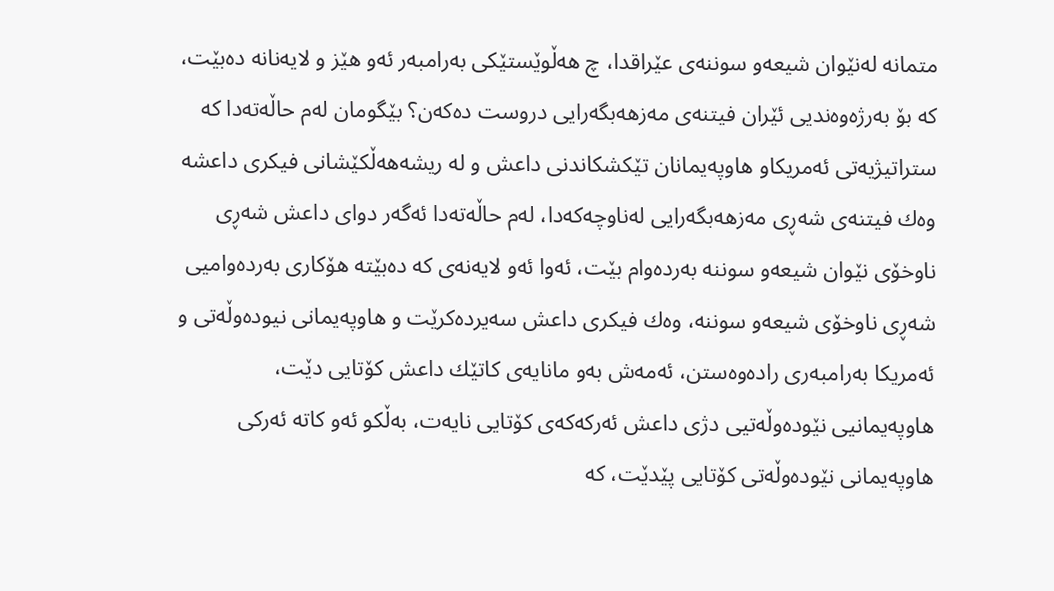متمانە لەنێوان شیعەو سوننەی عێراقدا، چ هەڵوێستێكی بەرامبەر ئەو هێز و لایەنانە دەبێت، كە بۆ بەرژەوەندیی ئێران فیتنەی مەزهەبگەرایی دروست دەكەن؟ بێگومان لەم حاڵەتەدا كە ستراتیژیەتی ئەمریكاو هاوپەیمانان تێكشكاندنی داعش و لە ریشەهەڵكێشانی فیكری داعشە وەك فیتنەی شەڕی مەزهەبگەرایی لەناوچەكەدا، لەم حاڵەتەدا ئەگەر دوای داعش شەڕی ناوخۆی نێوان شیعەو سوننە بەردەوام بێت، ئەوا ئەو لایەنەی كە دەبێتە هۆكاری بەردەوامیی شەڕی ناوخۆی شیعەو سوننە، وەك فیكری داعش سەیردەكرێت و هاوپەیمانی نیودەوڵەتی و ئەمریكا بەرامبەری رادەوەستن، ئەمەش بەو مانایەی كاتێك داعش كۆتایی دێت، هاوپەیمانیی نێودەوڵەتیی دژی داعش ئەركەكەی كۆتایی نایەت، بەڵكو ئەو كاتە ئەركی هاوپەیمانی نێودەوڵەتی كۆتایی پێدێت، كە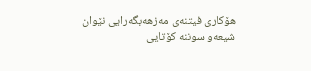هۆكاری فیتنەی مەزهەبگەرایی نێوان شیعەو سوننە كۆتایی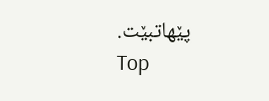پێهاتبێت.
Top